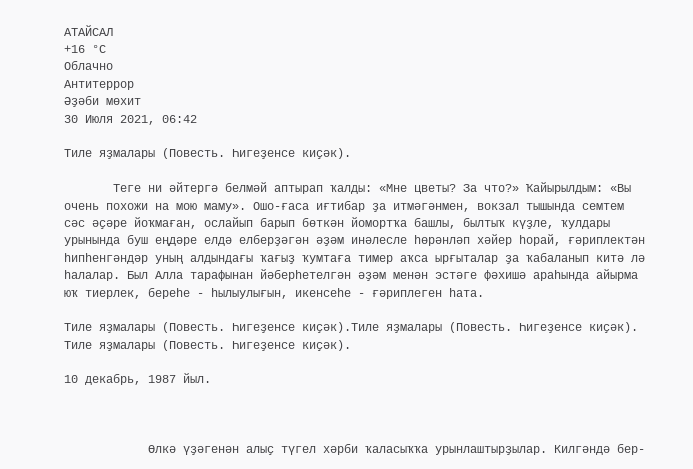АТАЙСАЛ
+16 °С
Облачно
Антитеррор
Әҙәби мѳхит
30 Июля 2021, 06:42

Тиле яҙмалары (Повесть. Һигеҙенсе киҫәк).

       Теге ни әйтергә белмәй аптырап ҡалды: «Мне цветы? За что?» Ҡайырылдым: «Вы очень похожи на мою маму». Ошо-ғаса иғтибар ҙа итмәгәнмен, вокзал тышында семтем сәс әҫәре йоҡмаған, ослайып барып бөткән йомортҡа башлы, былтыҡ күҙле, ҡулдары урынында буш еңдәре елдә елберҙәгән әҙәм инәлесле һөрәнләп хәйер һорай, ғәриплектән һипһенгәндәр уның алдындағы ҡағыҙ ҡумтаға тимер аҡса ырғыталар ҙа ҡабаланып китә лә һалалар. Был Алла тарафынан йәберһетелгән әҙәм менән эстәге фәхишә араһында айырма юҡ тиерлек, береһе - һылыулығын, икенсеһе - ғәриплеген һата.

Тиле яҙмалары (Повесть. Һигеҙенсе киҫәк).Тиле яҙмалары (Повесть. Һигеҙенсе киҫәк).
Тиле яҙмалары (Повесть. Һигеҙенсе киҫәк).

10 декабрь, 1987 йыл.



            Өлкә үҙәгенән алыҫ түгел хәрби ҡаласыҡҡа урынлаштырҙылар. Килгәндә бер-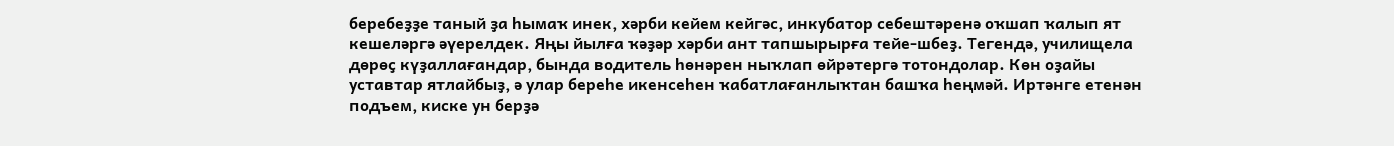беребеҙҙе таный ҙа һымаҡ инек, хәрби кейем кейгәс, инкубатор себештәренә оҡшап ҡалып ят кешеләргә әүерелдек. Яңы йылға ҡәҙәр хәрби ант тапшырырға тейе-шбеҙ. Тегендә, училищела дөрөҫ күҙаллағандар, бында водитель һөнәрен ныҡлап өйрәтергә тотондолар. Көн оҙайы уставтар ятлайбыҙ, ә улар береһе икенсеһен ҡабатлағанлыҡтан башҡа һеңмәй. Иртәнге етенән подъем, киске ун берҙә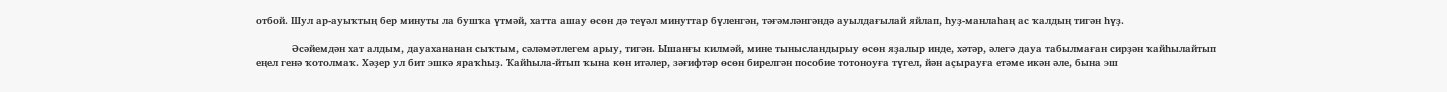отбой. Шул ар-ауыҡтың бер минуты ла бушҡа үтмәй, хатта ашау өсөн дә теүәл минуттар бүленгән, тәғәмләнгәндә ауылдағылай яйлап, һуҙ-манлаһаң ас ҡалдың тигән һүҙ.

            Әсәйемдән хат алдым, дауахананан сыҡтым, сәләмәтлегем арыу, тигән. Ышанғы килмәй, мине тынысландырыу өсөн яҙалыр инде, хәтәр, әлегә дауа табылмаған сирҙән ҡайһылайтып еңел генә ҡотолмаҡ. Хәҙер ул бит эшкә яраҡһыҙ. Ҡайһыла-йтып ҡына көн итәлер, зәғифтәр өсөн бирелгән пособие тотоноуға түгел, йән аҫырауға етәме икән әле, бына эш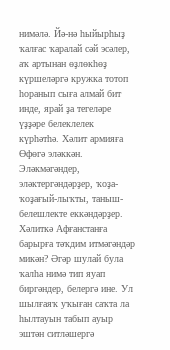нимәлә. Йә-нә һыйырһыҙ ҡалғас ҡаралай сәй эсәлер, аҡ артынан өҙлөкһөҙ күршеләргә кружка тотоп һоранып сыға алмай бит инде, ярай ҙа тегеләре үҙҙәре белеклелек күрһәтһә. Хәлит армияға Өфөгә эләккән. Эләкмәгәндер, эләктергәндәрҙер, ҡоҙа-ҡоҙағый-лыҡты, таныш-белешлекте еккәндәрҙер. Хәлиткә Афғанстанға барырға тәҡдим итмәгәндәр микән? Әгәр шулай була ҡалһа нимә тип яуап биргәндер, белергә ине. Ул шылғаяҡ уҡыған саҡта ла һылтауын табып ауыр эштән ситләшергә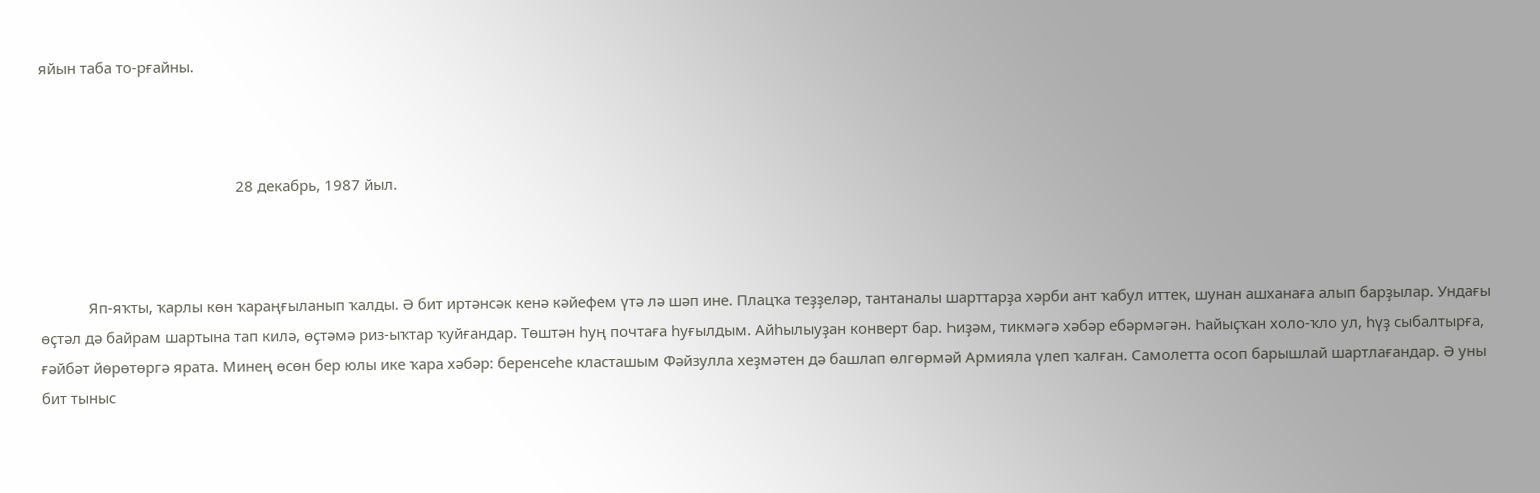яйын таба то-рғайны.



                                                 28 декабрь, 1987 йыл.



            Яп-яҡты, ҡарлы көн ҡараңғыланып ҡалды. Ә бит иртәнсәк кенә кәйефем үтә лә шәп ине. Плацҡа теҙҙеләр, тантаналы шарттарҙа хәрби ант ҡабул иттек, шунан ашханаға алып барҙылар. Ундағы өҫтәл дә байрам шартына тап килә, өҫтәмә риз-ыҡтар ҡуйғандар. Төштән һуң почтаға һуғылдым. Айһылыуҙан конверт бар. Һиҙәм, тикмәгә хәбәр ебәрмәгән. Һайыҫҡан холо-ҡло ул, һүҙ сыбалтырға, ғәйбәт йөрөтөргә ярата. Минең өсөн бер юлы ике ҡара хәбәр: беренсеһе класташым Фәйзулла хеҙмәтен дә башлап өлгөрмәй Армияла үлеп ҡалған. Самолетта осоп барышлай шартлағандар. Ә уны бит тыныс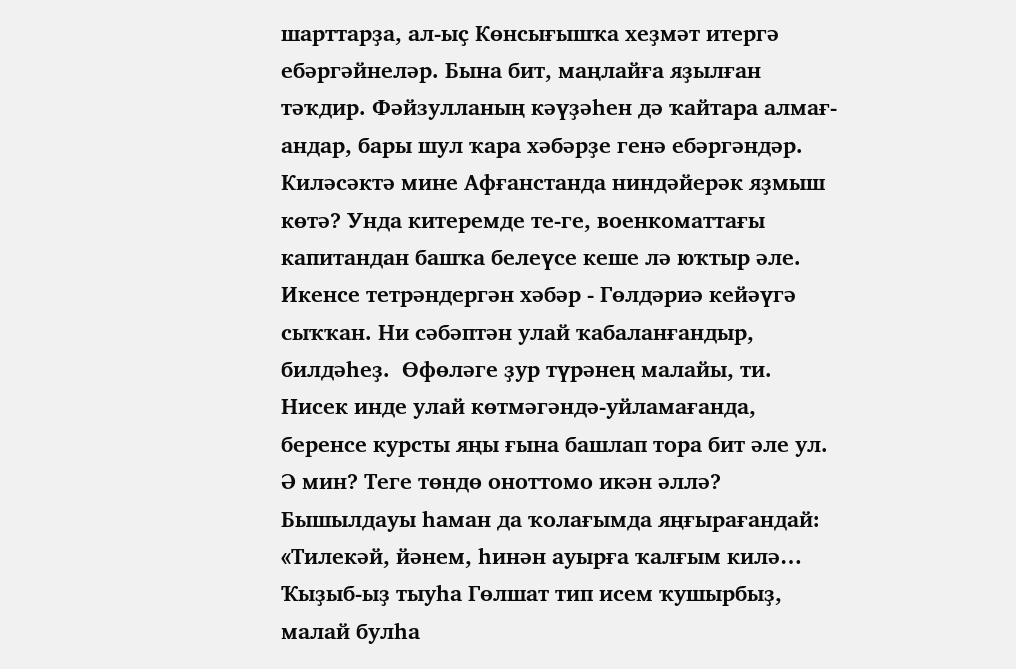шарттарҙа, ал-ыҫ Көнсығышҡа хеҙмәт итергә ебәргәйнеләр. Бына бит, маңлайға яҙылған тәҡдир. Фәйзулланың кәүҙәһен дә ҡайтара алмағ-андар, бары шул ҡара хәбәрҙе генә ебәргәндәр. Киләсәктә мине Афғанстанда ниндәйерәк яҙмыш көтә? Унда китеремде те-ге, военкоматтағы капитандан башҡа белеүсе кеше лә юҡтыр әле. Икенсе тетрәндергән хәбәр - Гөлдәриә кейәүгә сыҡҡан. Ни сәбәптән улай ҡабаланғандыр, билдәһеҙ.  Өфөләге ҙур түрәнең малайы, ти. Нисек инде улай көтмәгәндә-уйламағанда, беренсе курсты яңы ғына башлап тора бит әле ул. Ә мин? Теге төндө оноттомо икән әллә? Бышылдауы һаман да ҡолағымда яңғырағандай: «Тилекәй, йәнем, һинән ауырға ҡалғым килә… Ҡыҙыб-ыҙ тыуһа Гөлшат тип исем ҡушырбыҙ, малай булһа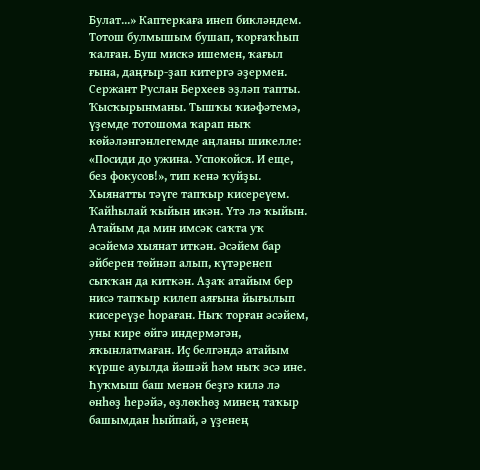Булат...» Каптеркаға инеп бикләндем. Тотош булмышым бушап, ҡорғаҡһып ҡалған. Буш мискә ишемен, ҡағыл ғына, даңғыр-ҙап китергә әҙермен. Сержант Руслан Берхеев эҙләп тапты. Ҡысҡырынманы. Тышҡы ҡиәфәтемә, үҙемде тотошома ҡарап ныҡ көйәләнгәнлегемде аңланы шикелле: «Посиди до ужина. Успокойся. И еще, без фокусов!», тип кенә ҡуйҙы. Хыянатты тәүге тапҡыр кисереүем. Ҡайһылай ҡыйын икән. Үтә лә ҡыйын. Атайым да мин имсәк саҡта уҡ әсәйемә хыянат иткән. Әсәйем бар әйберен төйнәп алып, күтәренеп сыҡҡан да киткән. Аҙаҡ атайым бер нисә тапҡыр килеп аяғына йығылып кисереүҙе һораған. Ныҡ торған әсәйем, уны кире өйгә индермәгән, яҡынлатмаған. Иҫ белгәндә атайым күрше ауылда йәшәй һәм ныҡ эсә ине. Һуҡмыш баш менән беҙгә килә лә өнһөҙ һерәйә, өҙлөкһөҙ минең таҡыр башымдан һыйпай, ә үҙенең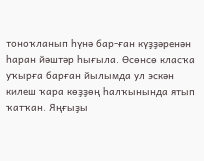тоноҡланып һүнә бар-ған күҙҙәренән һаран йәштәр һығыла. Өсөнсө класҡа уҡырға барған йылымда ул эскән килеш ҡара көҙҙөң һалҡынында ятып ҡатҡан. Яңғыҙы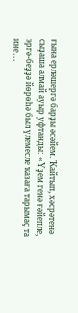ғына ерләшергә барҙы әсәйем. Ҡайтып, хәсрәтенә сыҙаша алмай ауыр уфтанды: «Үҙем генә ғәйепле, эргә-беҙҙә йөрөһә был үлемесле ҡазаға тарымаҫ та ине…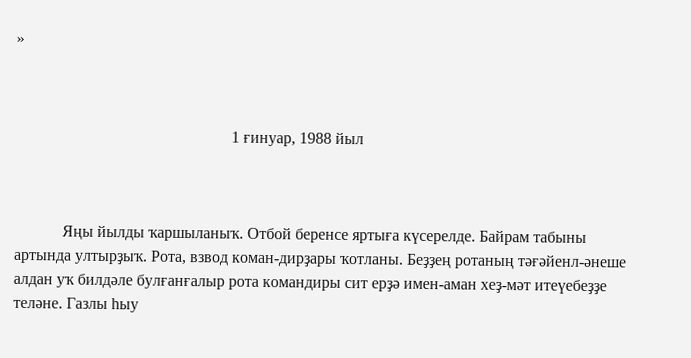»



                                                      1 ғинуар, 1988 йыл



            Яңы йылды ҡаршыланыҡ. Отбой беренсе яртыға күсерелде. Байрам табыны артында ултырҙыҡ. Рота, взвод коман-дирҙары ҡотланы. Беҙҙең ротаның тәғәйенл-әнеше алдан уҡ билдәле булғанғалыр рота командиры сит ерҙә имен-аман хеҙ-мәт итеүебеҙҙе теләне. Газлы һыу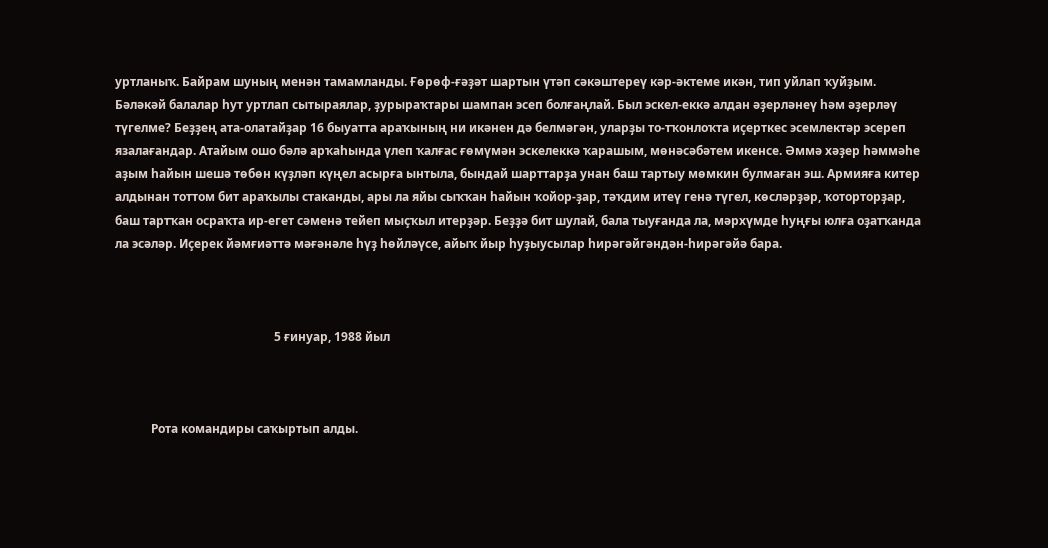уртланыҡ. Байрам шуның менән тамамланды. Ғөрөф-ғәҙәт шартын үтәп сәкәштереү кәр-әктеме икән, тип уйлап ҡуйҙым. Бәләкәй балалар һут уртлап сытыраялар, ҙурыраҡтары шампан эсеп болғаңлай. Был эскел-еккә алдан әҙерләнеү һәм әҙерләү түгелме? Беҙҙең ата-олатайҙар 16 быуатта араҡының ни икәнен дә белмәгән, уларҙы то-тҡонлоҡта иҫерткес эсемлектәр эсереп язалағандар. Атайым ошо бәлә арҡаһында үлеп ҡалғас ғөмүмән эскелеккә ҡарашым, мөнәсәбәтем икенсе. Әммә хәҙер һәммәһе аҙым һайын шешә төбөн күҙләп күңел асырға ынтыла, бындай шарттарҙа унан баш тартыу мөмкин булмаған эш. Армияға китер алдынан тоттом бит араҡылы стаканды, ары ла яйы сыҡҡан һайын ҡойор-ҙар, тәҡдим итеү генә түгел, көсләрҙәр, ҡоторторҙар, баш тартҡан осраҡта ир-егет сәменә тейеп мыҫҡыл итерҙәр. Беҙҙә бит шулай, бала тыуғанда ла, мәрхүмде һуңғы юлға оҙатҡанда ла эсәләр. Иҫерек йәмғиәттә мәғәнәле һүҙ һөйләүсе, айыҡ йыр һуҙыусылар һирәгәйгәндән-һирәгәйә бара.



                                                     5 ғинуар, 1988 йыл



            Рота командиры саҡыртып алды.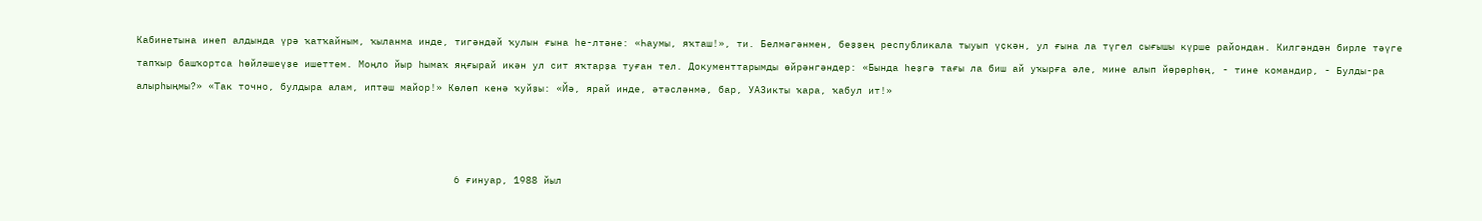Кабинетына инеп алдында үрә ҡатҡайным, ҡыланма инде, тигәндәй ҡулын ғына һе-лтәне: «Һаумы, яҡташ!», ти. Белмәгәнмен, беҙҙең республикала тыуып үҫкән, ул ғына ла түгел сығышы күрше райондан. Килгәндән бирле тәүге тапҡыр башҡортса һөйләшеүҙе ишеттем. Моңло йыр һымаҡ яңғырай икән ул сит яҡтарҙа туған тел. Документтарымды өйрәнгәндер: «Бында һеҙгә тағы ла биш ай уҡырға әле, мине алып йөрөрһөң, - тине командир, - Булды-ра алырһыңмы?» «Так точно, булдыра алам, иптәш майор!» Көлөп кенә ҡуйҙы: «Йә, ярай инде, әтәсләнмә, бар, УАЗикты ҡара, ҡабул ит!»



                                                     6 ғинуар, 1988 йыл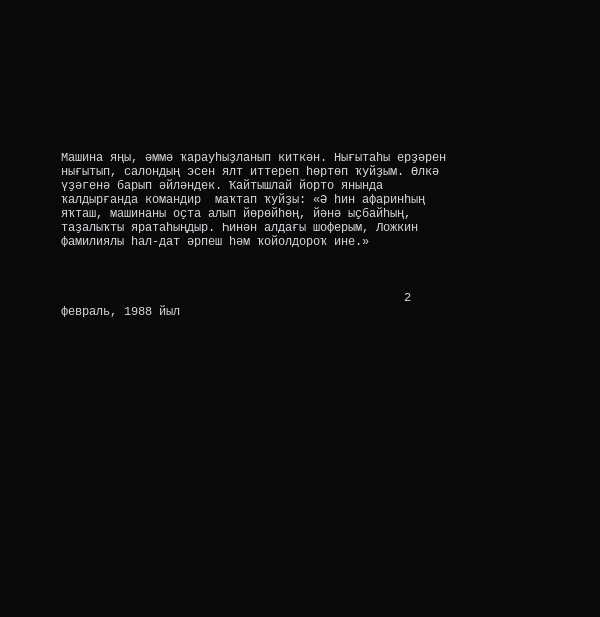Машина яңы, әммә ҡарауһыҙланып киткән. Нығытаһы ерҙәрен нығытып, салондың эсен ялт иттереп һөртөп ҡуйҙым. Өлкә үҙәгенә барып әйләндек. Ҡайтышлай йорто янында ҡалдырғанда командир  маҡтап ҡуйҙы: «Ә һин афаринһың яҡташ, машинаны оҫта алып йөрөйһөң, йәнә ыҫбайһың, таҙалыҡты яратаһыңдыр. Һинән алдағы шоферым, Ложкин фамилиялы һал-дат әрпеш һәм ҡойолдороҡ ине.»



                                                 2 февраль, 1988 йыл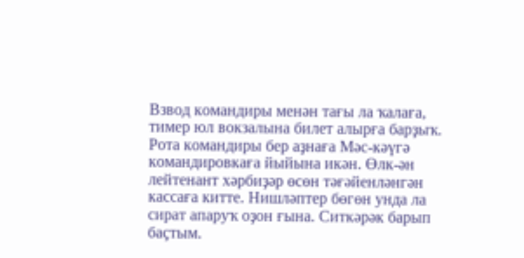Взвод командиры менән тағы ла ҡалаға, тимер юл вокзалына билет алырға барҙыҡ. Рота командиры бер аҙнаға Мәс-кәүгә командировкаға йыйына икән. Өлк-ән лейтенант хәрбиҙәр өсөн тәғәйенләнгән кассаға китте. Нишләптер бөгөн унда ла сират апаруҡ оҙон ғына. Ситкәрәк барып баҫтым.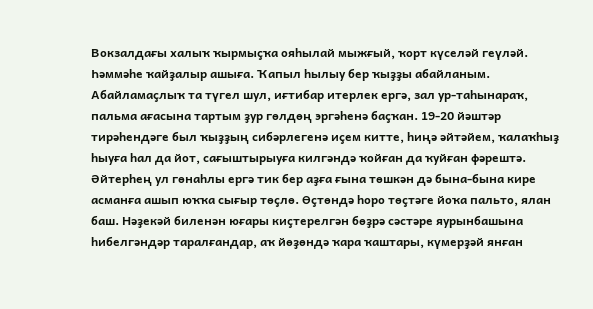Вокзалдағы халыҡ ҡырмыҫҡа ояһылай мыжғый, ҡорт күселәй геүләй. Һәммәһе ҡайҙалыр ашыға. Ҡапыл һылыу бер ҡыҙҙы абайланым. Абайламаҫлыҡ та түгел шул, иғтибар итерлек ергә, зал ур-таһынараҡ, пальма ағасына тартым ҙур гөлдөң эргәһенә баҫҡан. 19-20 йәштәр тирәһендәге был ҡыҙҙың сибәрлегенә иҫем китте, һиңә әйтәйем, ҡалаҡһыҙ һыуға һал да йот, сағыштырыуға килгәндә ҡойған да ҡуйған фәрештә. Әйтерһең ул гөнаһлы ергә тик бер аҙға ғына төшкән дә бына-бына кире асманға ашып юҡҡа сығыр төҫлө. Өҫтөндә һоро төҫтәге йоҡа пальто, ялан баш. Нәҙекәй биленән юғары киҫтерелгән бөҙрә сәстәре яурынбашына һибелгәндәр таралғандар, аҡ йөҙөндә ҡара ҡаштары, күмерҙәй янған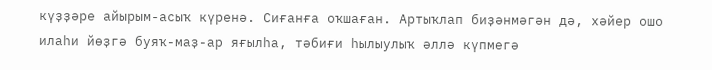күҙҙәре айырым-асыҡ күренә. Сиғанға оҡшаған. Артыҡлап биҙәнмәгән дә, хәйер ошо илаһи йөҙгә буяҡ-маҙ-ар яғылһа, тәбиғи һылыулыҡ әллә күпмегә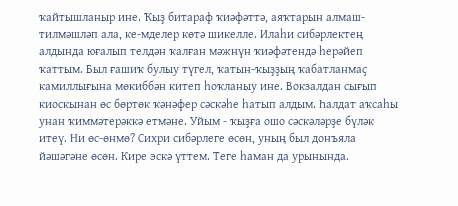ҡайтышланыр ине. Ҡыҙ битараф ҡиәфәттә, аяҡтарын алмаш-тилмәшләп ала, ке-мделер көтә шикелле. Илаһи сибәрлектең алдында юғалып телдән ҡалған мәжнүн ҡиәфәтендә һерәйеп ҡаттым. Был ғашиҡ булыу түгел, ҡатын-ҡыҙҙың ҡабатланмаҫ камиллығына мөкиббән китеп һоҡланыу ине. Вокзалдан сығып киоскынан өс бөртөк ҡәнәфер сәскәһе һатып алдым. Һалдат аҡсаһы унан ҡиммәтерәккә етмәне. Уйым - ҡыҙға ошо сәскәләрҙе бүләк итеү. Ни өс-өнмө? Сихри сибәрлеге өсөн, уның был донъяла йәшәгәне өсөн. Кире эскә үттем. Теге һаман да урынында.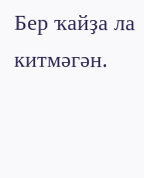Бер ҡайҙа ла китмәгән.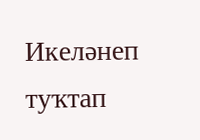Икеләнеп туҡтап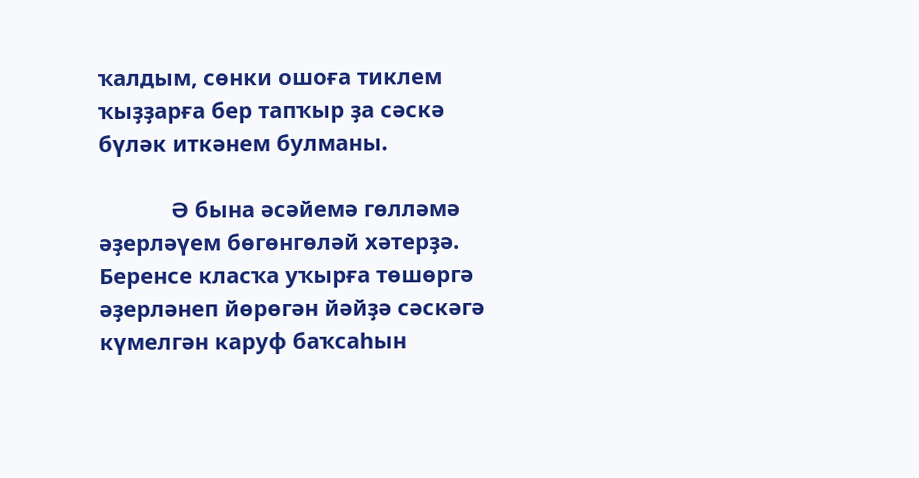ҡалдым, сөнки ошоға тиклем ҡыҙҙарға бер тапҡыр ҙа сәскә бүләк иткәнем булманы.

            Ә бына әсәйемә гөлләмә әҙерләүем бөгөнгөләй хәтерҙә. Беренсе класҡа уҡырға төшөргә әҙерләнеп йөрөгән йәйҙә сәскәгә күмелгән каруф баҡсаһын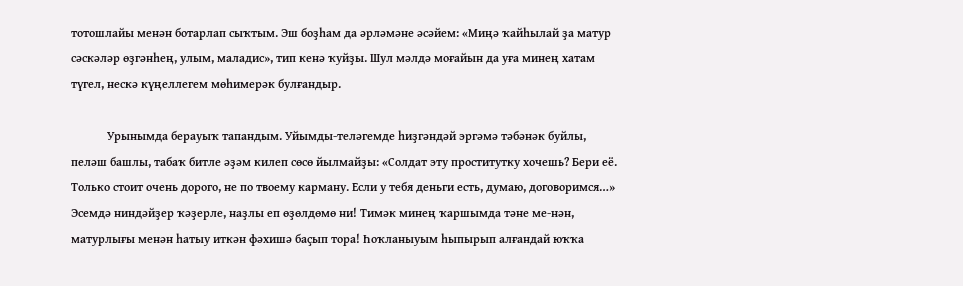тотошлайы менән ботарлап сыҡтым. Эш боҙһам да әрләмәне әсәйем: «Миңә ҡайһылай ҙа матур сәскәләр өҙгәнһең, улым, маладис», тип кенә ҡуйҙы. Шул мәлдә моғайын да уға минең хатам түгел, нескә күңеллегем мөһимерәк булғандыр.

            Урынымда берауыҡ тапандым. Уйымды-теләгемде һиҙгәндәй эргәмә тәбәнәк буйлы, пеләш башлы, табаҡ битле әҙәм килеп сөсө йылмайҙы: «Солдат эту проститутку хочешь? Бери её. Только стоит очень дорого, не по твоему карману. Если у тебя деньги есть, думаю, договоримся…» Эсемдә ниндәйҙер ҡәҙерле, наҙлы еп өҙөлдөмө ни! Тимәк минең ҡаршымда тәне ме-нән, матурлығы менән һатыу иткән фәхишә баҫып тора! Һоҡланыуым һыпырып алғандай юҡҡа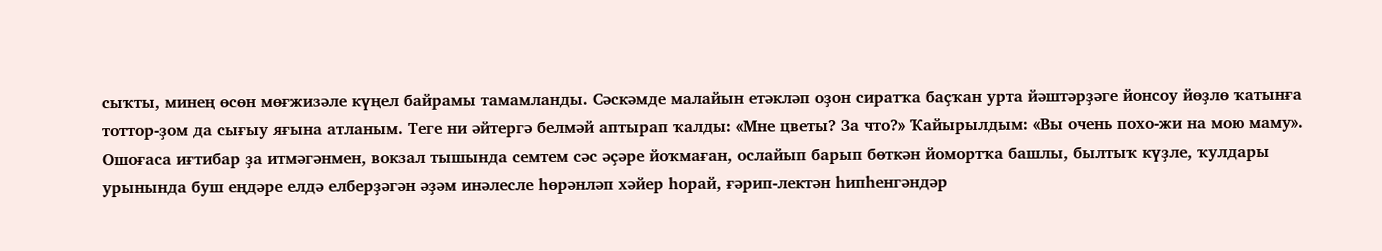сыҡты, минең өсөн мөғжизәле күңел байрамы тамамланды. Сәскәмде малайын етәкләп оҙон сиратҡа баҫҡан урта йәштәрҙәге йонсоу йөҙлө ҡатынға тоттор-ҙом да сығыу яғына атланым. Теге ни әйтергә белмәй аптырап ҡалды: «Мне цветы? За что?» Ҡайырылдым: «Вы очень похо-жи на мою маму». Ошоғаса иғтибар ҙа итмәгәнмен, вокзал тышында семтем сәс әҫәре йоҡмаған, ослайып барып бөткән йомортҡа башлы, былтыҡ күҙле, ҡулдары урынында буш еңдәре елдә елберҙәгән әҙәм инәлесле һөрәнләп хәйер һорай, ғәрип-лектән һипһенгәндәр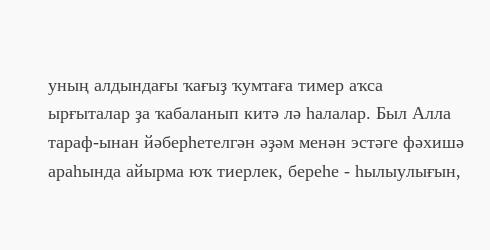уның алдындағы ҡағыҙ ҡумтаға тимер аҡса ырғыталар ҙа ҡабаланып китә лә һалалар. Был Алла тараф-ынан йәберһетелгән әҙәм менән эстәге фәхишә араһында айырма юҡ тиерлек, береһе - һылыулығын,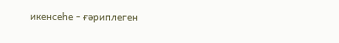икенсеһе - ғәриплеген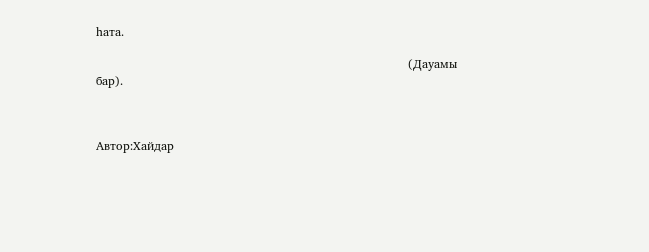һата.

                                                                              (Дауамы бар).



Автор:Хайдар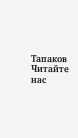Тапаков
Читайте нас